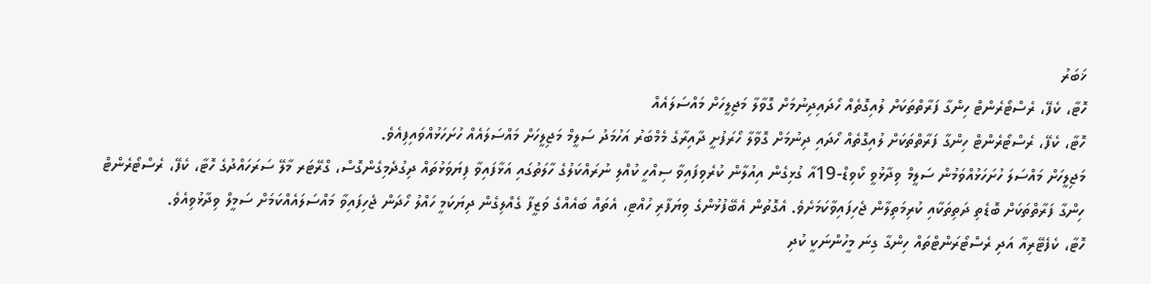ޚަބަރު
ހޮޓާ، ކެފޭ، ރެސްޓޯރެންޓް ހިންގާ ފަރާތްތަކަށް ލުއިގޮތެއް ހޯދައިދިނުމަށް ގޮވާލާ މަޖިލީހަށް މައްސަލައެއް
ހޮޓާ، ކެފޭ، ރެސްޓޯރެންޓް ހިންގާ ފަރާތްތަކަށް ލުއިގޮތެއް ހޯދައި ދިނުމަށް ގޮވާލާ ހޯރަފުށީ ދާއިރާގެ މެމްބަރު އަހުމަދު ސަލީމް މަޖިލީހަށް މައްސަލައެއް ހުށަހަޅުއްވައިފިއެވެ.
މަޖިލީހަށް މައްސަލަ ހުށަހަޅުއްވަމުން ސަލީމް ވިދާޅުވީ ކޯވިޑް-19އާ ގުޅިގެން އިއުލާން ކުރެވިފައިވާ ސިއްހީ ކުއްލި ނުރައްކަލުގެ ހާލަތުގައި އަޅާފައިވާ ފިޔަވަޅުތައް ދިގުދެމިގެންގޮސް، ގްރޭޓަރ މާލޭ ސަރަހައްދުގެ ހޮޓާ، ކެފޭ، ރެސްޓޯރެންޓް ހިންގާ ފަރާތްތަކަށް ބޮޑެތި ދަތިތަކާއި ކުރިމަތިލާން ޖެހިފައިވާކަމަށެވެ. އެގޮތުން އެބޭފުޅުންގެ ވިޔަފާރި ހުއްޓި، އެތައް ބައެއްގެ ވަޒީފާ ގެއްލިގެން ދިޔަކަމީ ހައްލު ހޯދަން ޖެހިފައިވާ މައްސަލައެއްކަމަށް ސަމީލް ވިދާޅުވިއެވެ.
ހޮޓާ، ކެފެޓޭރިއާ އަދި ރެސްޓޯރަންޓްތައް ހިންގާ ގިނަ މީހުންނަކީ ކުދި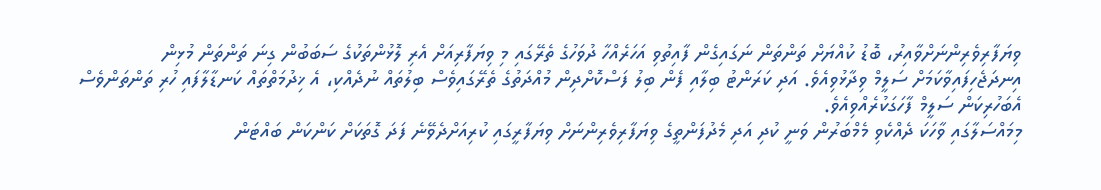ވިޔަފާރިވެރިންނަށްވާއިރު، ބޮޑު ކުއްޔަށް ތަންތަން ނަގައިގެން ފާއިތުވި އަހަރެއްހާ ދުވަހުގެ ތެރޭގައި މި ވިޔަފާރިއަށް އެރި ލޮޅުންތަކުގެ ސަބަބުން ގިނަ ތަންތަން މުޅިން އިނދަޖެހިފައިވާކަމަށް ސަލީމް ވިދާޅުވިއެވެ. އަދި ކަރަންޓު ބިލާއި ފެން ބިލު ފަސްކޮށްދިން މުއްދަތުގެ ތެރޭގައިވެސް ބިލުތައް ނުދެއްކި، އެ ޚިދުމަތްތައް ކަނޑާލާފައި ހުރި ތަންތަންވެސް އެބަހުރިކަން ސަލީމް ފާހަގަކުރެއްވިއެވެ.
މިމައްސަލާގައި ވާހަކަ ދެއްކެވި މެމްބަރުން ވަނީ ކުދި އަދި މެދުފަންތީގެ ވިޔަފާރިވެރިންނަށް ވިޔަފާރީގައި ކުރިއަށްދެވޭނެ ފަދަ ގޮތަކަށް ކަންކަން ބައްޓަން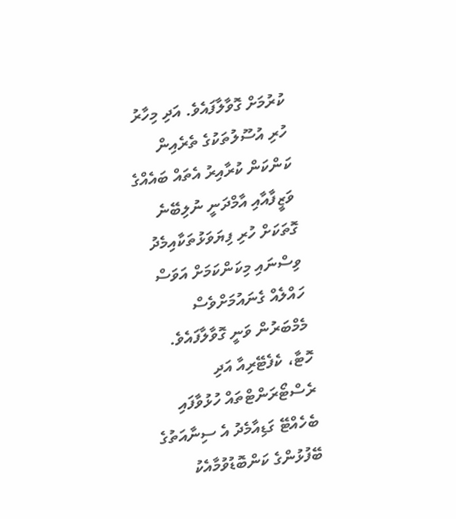ކުރުމަށް ގޮވާލާފައެވެ. އަދި މިހާރު ހުރި އުސޫލުތަކުގެ ތެރެއިން ކަންކަން ކުރާއިރު އެތައް ބައެއްގެ ވަޒީފާއާއި އާމްދަނީ ނުލިބޭނެ ގޮތަކަށް ހުރި ފިޔަވަޅުތަކާއިމެދު ވިސްނައި މިކަންކަމަށް އަވަސް ހައްލެއް ގެނައުމަށްވެސް މެމްބަރުން ވަނީ ގޮވާލާފައެވެ.
ހޮޓާ، ކެފެޓޭރިއާ އަދި ރެސްޓޯރަންޓްތައް ހުޅުވާފައި ބެހެއްޓޭ ގަޑިއާމެދު އެ ސިނާއަތުގެ ބޭފުޅުންގެ ކަންބޮޑުވުމާއެކު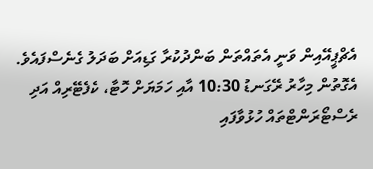އެޗްޕީއޭއިން ވަނީ އެތައްތަން ބަންދުކުރާ ގަޑިއަށް ބަދަލު ގެނެސްފައެވެ. އެގޮތުން މިހާރު ރޭގަނޑު 10:30 އާއި ހަމަޔަށް ހޮޓާ، ކެފެޓޭރިއް އަދި ރެސްޓޯރަންޓްތައް ހުޅުވާފައި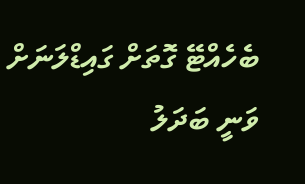ބެހެއްޓޭ ގޮތަށް ގައިޑްލަނަށް ވަނީ ބަދަލު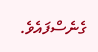ގެނެސްފައެވެ.